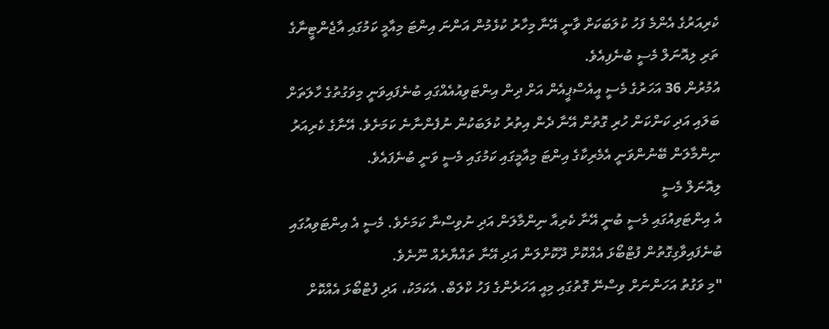ކެރިއަރުގެ އެންމެ ފަހު ކުލަބަކަށް ވާނީ އޭނާ މިހާރު ކުޅެމުން އަންނަ އިންޓަ މިއާމީ ކަމުގައި އާޖެންޓީނާގެ ތަރި ލިއޮނަލް މެސީ ބުނެފިއެވެ.
އުމުރުން 36 އަހަރުގެ މެސީ އީއެސްޕީއެން އަށް ދިން އިންޓަވިއުއެއްގައި ބުނެފައިވަނީ މިވަގުތުގެ ހާލަތަށް ބަލައި އަދި ކަންކަން ހުރި ގޮތުން އޭނާ ދެން އިތުރު ކުލަބަކުން ނުފެންނާނެ ކަމަށެވެ. އޭނާގެ ކެރިއަރު ނިންމާލަން ބޭނުންވަނީ އެމެރިކާގެ އިންޓަ މިއާމީގައި ކަމުގައި މެސީ ވަނީ ބުނެފައެވެ.
ލިއޮނަލް މެސީ
އެ އިންޓަވިއުގައި މެސީ ބުނީ އޭނާ ކެރިއާ ނިންމާލަން އަދި ނުވިސްނާ ކަމަށެވެ. މެސީ އެ އިންޓަވިއުގައި ބުނެފައިވާގިގޮތުން ފުޓްބޯޅަ އެއްކޮށް ދޫކޮށްލަން އަދި އޭނާ ތައްޔާރެއް ނޫނެވެ.
"މި ވަގުތު އަހަންނަށް ވިސްނޭ ގޮތުގައި މިއީ އަހަރެންގެ ފަހު ކްލަބް. އެކަމަކު، އަދި ފުޓްބޯޅަ އެއްކޮށް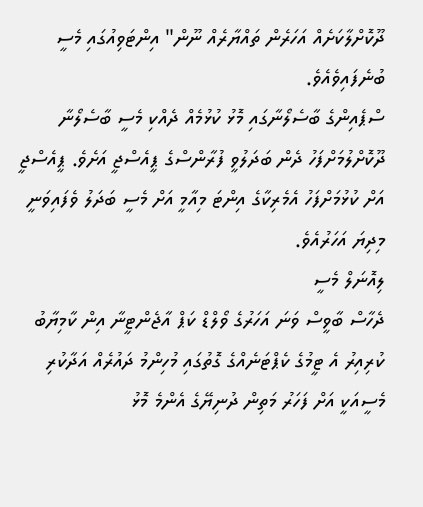ދޫކޮށްލާކަށެއް އަހަރެން ތައްޔާރެއް ނޫން" އިންޓަވިއުގައި މެސީ ބުނެފައިވެއެވެ.
ސްޕެއިންގެ ބާސެލޯނާގައި މޮޅު ކުޅުމެއް ދެއްކި މެސީ ބާސެލޯނާ ދޫކޮށްލުމަށްފަހު ދެން ބަދަލުވީ ފުރާންސްގެ ޕީއެސްޖީ އަށެވެ. ޕީއެސްޖީ އަށް ކުޅުމަށްފަހު އެމެރިކާގެ އިންޓަ މިއާމީ އަށް މެސީ ބަދަލު ވެފައިވަނީ މިދިޔަ އަހަރުއެވެ.
ލިއޮނަލް މެސީ
ދެހާސް ބާވީސް ވަނަ އަހަރުގެ ވޯލްޑް ކަޕް އާޖެންޓީނާ އިން ކާމިޔާބު ކުރިއިރު އެ ޓީމުގެ ކެޕްޓަނެއްގެ ގޮތުގައި މުހިންމު ދައުރެއް އަދާކުރި މެސީއަކީ އަށް ފަހަރު މަތިން ދުނިޔޭގެ އެންމެ މޮޅު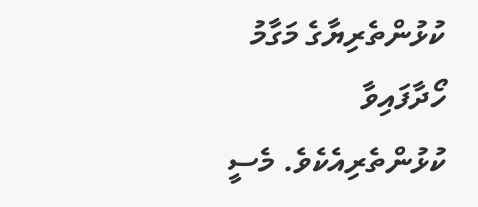ކުޅުންތެރިޔާގެ މަގާމު ހޯދާފައިވާ ކުޅުންތެރިއެކެވެ. މެސީ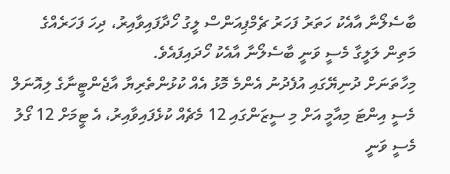ބާސެލޯނާ އާއެކު ހަތަރު ފަހަރު ޗެމްޕިއަންސް ލީގު ހޯދާފައިވާއިރު، ދިހަ ފަހަރެއްގެ މަތިން ލަލީގާ މެސީ ވަނީ ބާސެލޯނާ އާއެކު ހޯދައިފައެވެ.
މިހާތަނަށް ދުނިޔޭގައި އުފެދުނު އެންމެ މޮޅު އެއް ކުޅުންތެރިޔާ އާޖެންޓީނާގެ ލިއޮނަލް މެސީ އިންޓަ މިއާމީ އަށް މި ސީޒަންގައި 12 މެޗެއް ކުޅެފައިވާއިރު، އެ ޓީމަށް 12 ގޯލު މެސީ ވަނީ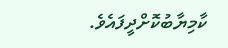ކާމިޔާބުކޮށްދީފައެވެ.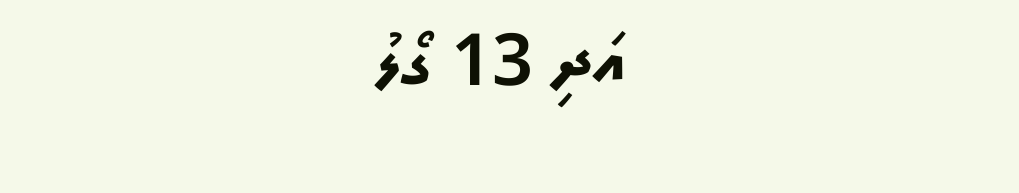އަދި 13 ގޯލު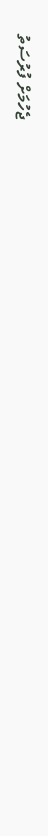ޖެހުމަށް ފުރުސަތު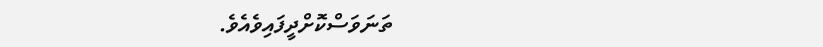ތަނަވަސްކޮށްދީފައިވެއެވެ.